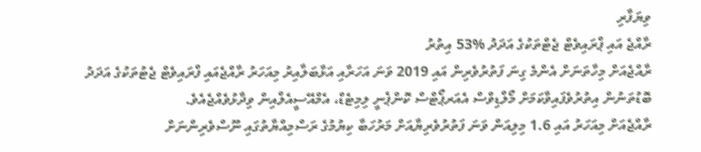ވިޔަފާރި
ރާއްޖެ އައި ޕްރައިވެޓް ޖެޓްތަކުގެ އަދަދު %53 އިތުރު
ރާއްޖެއަށް މިހާތަނަށް އެންމެ ގިނަ ފަތުރުވެރިން އައި 2019 ވަނަ އަހަރާއި އަޅާބަލާއިރު މިއަހަރު ރާއްޖެއައި ފްރައިވެޓް ޖެޓުތަކުގެ އަދަދު ބޮޑުތަނުން އިތުރުވެފައިވާކަމަށް މޯލްޑިވްސް އެއަރޕޯޓްސް ކޮންޕެނީ ލިމިޓެޑް، އެމްއޭސީއެލްއިން ވިދާޅުވެއްޖެއެވެ.
ރާއްޖެއަށް މިއަހަރު އައި 1.6 މިލިއަން ވަނަ ފަތުރުވެރިޔާއަށް މަރުހަބާ ކިޔުމުގެ ރަސްމިއްޔާތުގައި ނޫސްވެރިންނަށް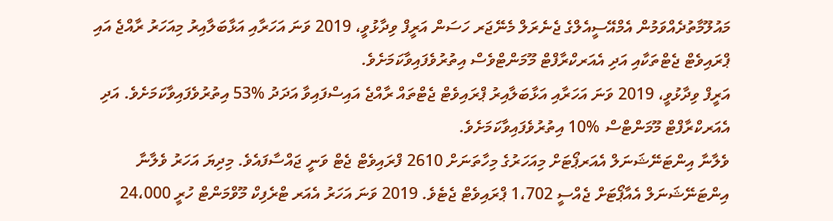މައުލޫމާތުދެއްވަމުން އެމްއޭސީއެލްގެ ޖެނެރަލް މެނޭޖަރ ހަސަން އަރީފް ވިދާޅުވީ، 2019 ވަނަ އަހަރާއި އަޅާބަލާއިރު މިއަހަރު ރާއްޖެ އައި ޕްރައިވެޓް ޖެޓްތަކާއި އަދި އެއަރކްރާފްޓް މޫމަންޓްވެސް އިތުރުވެފައިވާކަމަށެވެ.
އަރީފް ވިދާޅުވީ، 2019 ވަނަ އަހަރާއި އަޅާބަލާއިރު ޕްރައިވެޓް ޖެޓްތައް ރާއްޖެ އައިސްފައިވާ އަދަދު %53 އިތުރުވެފައިވާކަމަށެވެ. އަދި އެއަރކްރާފްޓް މޫމަންޓްސް %10 އިތުރުވެފައިވާކަމަށެވެ.
ވެލާނާ އިންޓަނޭޝަނަލް އެއަރޕޯޓަށް މިއަހަރުގެ މިހާތަނަށް 2610 ފްރައިވެޓް ޖެޓް ވަނީ ޖައްސާފައެވެ. މިދިޔަ އަހަރު ވެލާނާ އިންޓަނޭޝަނަލް އެއާޕޯޓަށް ޖެއްސީ 1،702 ޕްރައިވެޓް ޖެޓެވެ. 2019 ވަނަ އަހަރު އެއަރ ޓްރެފިކް މޫވްމަންޓް ހުރީ 24،000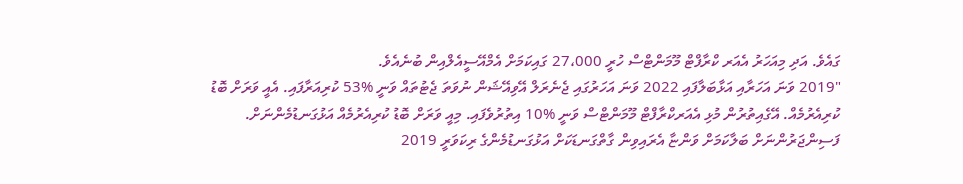ގައެވެ. އަދި މިއަހަރު އެއަރ ކްރާފްޓް މޫމަންޓްސް ހުރީ 27،000 ގައިކަމަށް އެމްއޭސީއެލްއިން ބުނެއެވެ.
"2019 ވަނަ އަހަރާއި އަޅާބަލާފައި 2022 ވަނަ އަހަރުގައި ޖެނެރަލް އޭވިއޭޝަން ނުވަތަ ޖެޓުތައް ވަނީ %53 ކުރިއަރާފައި. އެއީ ވަރަށް ބޮޑު ކުރިއެރުމެއް. އޭގެއިތުރުން މުޅި އެއަރކްރާފްޓް މޫމަންޓްސް ވަނީ %10 އިތުރުވެފައި. މިއީ ވަރަށް ބޮޑު ކުރިއެރުމެއް އަޅުގަނޑުމެންނަށް. ފަސިންޖަރުންނަށް ބަލާކަމަށް ވަންޏާ އެރައިވިން ގާތްގަނޑަކަށް އަޅުގަނޑުމެންގެ ރިކަވަރީ 2019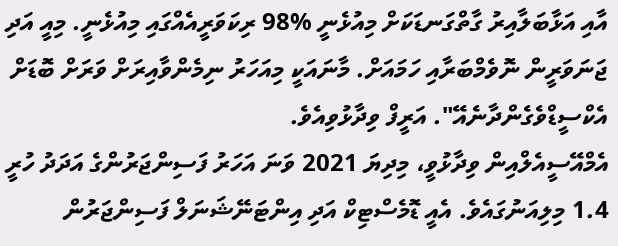އާއި އަޅާބަލާއިރު ގާތްގަނޑަކަށް މިއުޅެނީ %98 ރިކަވަރީއެއްގައި މިއުޅެނީ. މިއީ އަދި ޖަނަވަރީން ނޮވެމްބަރާއި ހަމައަށް. މާނައަކީ މިއަހަރު ނިމެންވާއިރަށް ވަރަށް ބޮޑަށް އެކްސީޑްވެގެންދާނެއޭ". އަރީފް ވިދާޅުވިއެވެ.
އެމްއޭސީއެލްއިން ވިދާޅުވީ، މިދިޔަ 2021 ވަނަ އަހަރު ފަސިންޖަރުންގެ އަދަދު ހުރީ 1.4 މިލިއަނުގައެވެ. އެއީ ޑޮމެސްޓިކް އަދި އިންޓަނޭޝަނަލް ފަސިންޖަރުން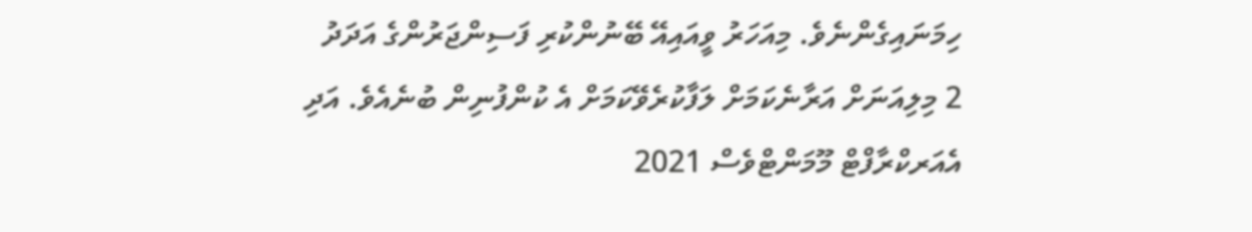ހިމަނައިގެންނެވެ. މިއަހަރު ވީއައިއޭ ބޭނުންކުރި ފަސިންޖަރުންގެ އަދަދު 2 މިލިއަނަށް އަރާނެކަމަށް ލަފާކުރެވޭކަމަށް އެ ކުންފުނިން ބުނެއެވެ. އަދި އެއަރކްރާފްޓް މޫމަންޓްވެސް 2021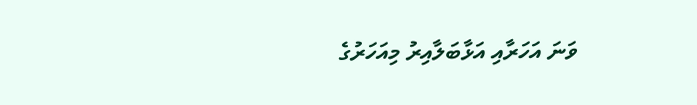ވަނަ އަހަރާއި އަޅާބަލާއިރު މިއަހަރުގެ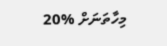މިހާތަނަށް %20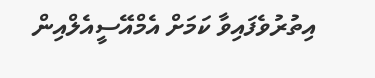އިތުރުވެފައިވާ ކަމަށް އެމްއޭސީއެލްއިން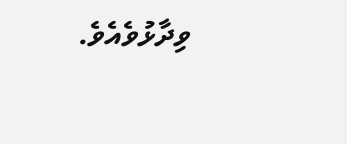ވިދާޅުވެއެވެ.